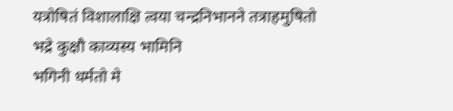यत्रोषितं विशालाक्षि त्वया चन्द्रनिभानने तत्राहमुषितो भद्रे कुक्षौ काव्यस्य भामिनि
भगिनी धर्मतो मे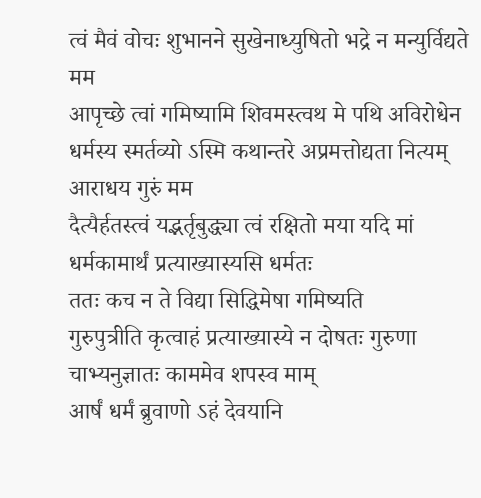त्वं मैवं वोचः शुभानने सुखेनाध्युषितो भद्रे न मन्युर्विद्यते मम
आपृच्छे त्वां गमिष्यामि शिवमस्त्वथ मे पथि अविरोधेन धर्मस्य स्मर्तव्यो ऽस्मि कथान्तरे अप्रमत्तोद्यता नित्यम् आराधय गुरुं मम
दैत्यैर्हतस्त्वं यद्भर्तृबुद्ध्या त्वं रक्षितो मया यदि मां धर्मकामार्थं प्रत्याख्यास्यसि धर्मतः
ततः कच न ते विद्या सिद्धिमेषा गमिष्यति
गुरुपुत्रीति कृत्वाहं प्रत्याख्यास्ये न दोषतः गुरुणा चाभ्यनुज्ञातः काममेव शपस्व माम्
आर्षं धर्मं ब्रुवाणो ऽहं देवयानि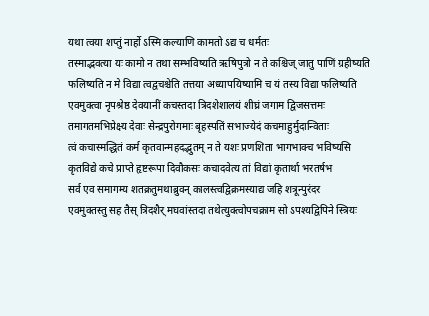यथा त्वया शप्तुं नार्हो ऽस्मि कल्याणि कामतो ऽद्य च धर्मतः
तस्माद्भवत्या यः कामो न तथा सम्भविष्यति ऋषिपुत्रो न ते कश्चिज् जातु पाणिं ग्रहीष्यति
फलिष्यति न मे विद्या त्वद्वचश्चेति तत्तया अध्यापयिष्यामि च यं तस्य विद्या फलिष्यति
एवमुक्त्वा नृपश्रेष्ठ देवयानीं कचस्तदा त्रिदशेशालयं शीघ्रं जगाम द्विजसत्तमः
तमागतमभिप्रेक्ष्य देवाः सेन्द्रपुरोगमाः बृहस्पतिं सभाज्येदं कचमाहुर्मुदान्विताः
त्वं कचास्मद्धितं कर्म कृतवान्महदद्भुतम् न ते यशः प्रणशिता भागभाक्च भविष्यसि
कृतविद्ये कचे प्राप्ते हृष्टरूपा दिवौकसः कचादवेत्य तां विद्यां कृतार्था भरतर्षभ
सर्व एव समागम्य शतक्रतुमथाब्रुवन् कालस्त्वद्विक्रमस्याद्य जहि शत्रून्पुरंदर
एवमुक्तस्तु सह तैस् त्रिदशैर् मघवांस्तदा तथेत्युक्त्वोपचक्राम सो ऽपश्यद्विपिने स्त्रियः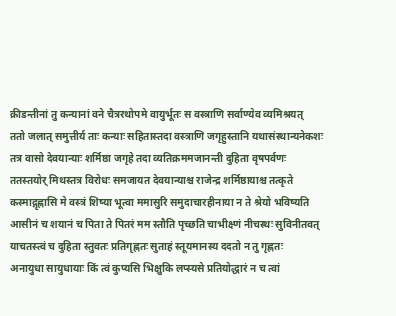क्रीडन्तीनां तु कन्यानां वने चैत्ररथोपमे वायुर्भूतः स वस्त्राणि सर्वाण्येव व्यमिश्रयत्
ततो जलात् समुत्तीर्य ताः कन्याः सहितास्तदा वस्त्राणि जगृहुस्तानि यथासंस्थान्यनेकशः
तत्र वासो देवयान्याः शर्मिष्ठा जगृहे तदा व्यतिक्रममजानन्ती दुहिता वृषपर्वणः
ततस्तयोर् मिथस्तत्र विरोधः समजायत देवयान्याश्च राजेन्द्र शर्मिष्ठायाश्च तत्कृते
कस्माद्गृह्णासि मे वस्त्रं शिष्या भूत्वा ममासुरि समुदाचारहीनाया न ते श्रेयो भविष्यति
आसीनं च शयानं च पिता ते पितरं मम स्तौति पृच्छति चाभीक्ष्णं नीचस्थः सुविनीतवत्
याचतस्त्वं च दुहिता स्तुवतः प्रतिगृह्णतः सुताहं स्तूयमानस्य ददतो न तु गृह्णतः
अनायुधा सायुधायाः किं त्वं कुप्यसि भिक्षुकि लप्स्यसे प्रतियोद्धारं न च त्वां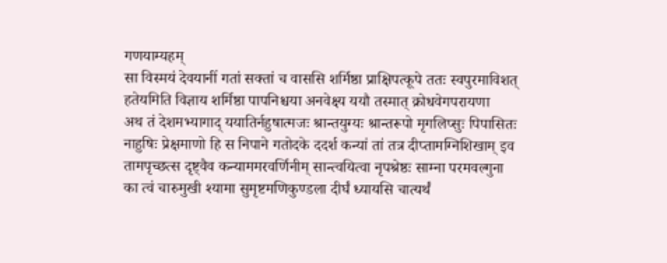गणयाम्यहम्
सा विस्मयं देवयानीं गतां सक्तां च वाससि शर्मिष्ठा प्राक्षिपत्कूपे ततः स्वपुरमाविशत्
हतेयमिति विज्ञाय शर्मिष्ठा पापनिश्चया अनवेक्ष्य ययौ तस्मात् क्रोधवेगपरायणा
अथ तं देशमभ्यागाद् ययातिर्नहुषात्मजः श्रान्तयुग्यः श्रान्तरूपो मृगलिप्सुः पिपासितः
नाहुषिः प्रेक्षमाणो हि स निपाने गतोदके ददर्श कन्यां तां तत्र दीप्तामग्निशिखाम् इव
तामपृच्छत्स दृष्ट्वैव कन्याममरवर्णिनीम् सान्त्वयित्वा नृपश्रेष्ठः साम्ना परमवल्गुना
का त्वं चारुमुखी श्यामा सुमृष्टमणिकुण्डला दीर्घं ध्यायसि चात्यर्थं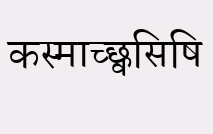कस्माच्छ्वसिषि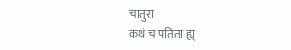चातुरा
कथं च पतिता ह्य्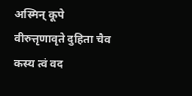अस्मिन् कूपे वीरुत्तृणावृते दुहिता चैव कस्य त्वं वद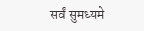सर्वं सुमध्यमे